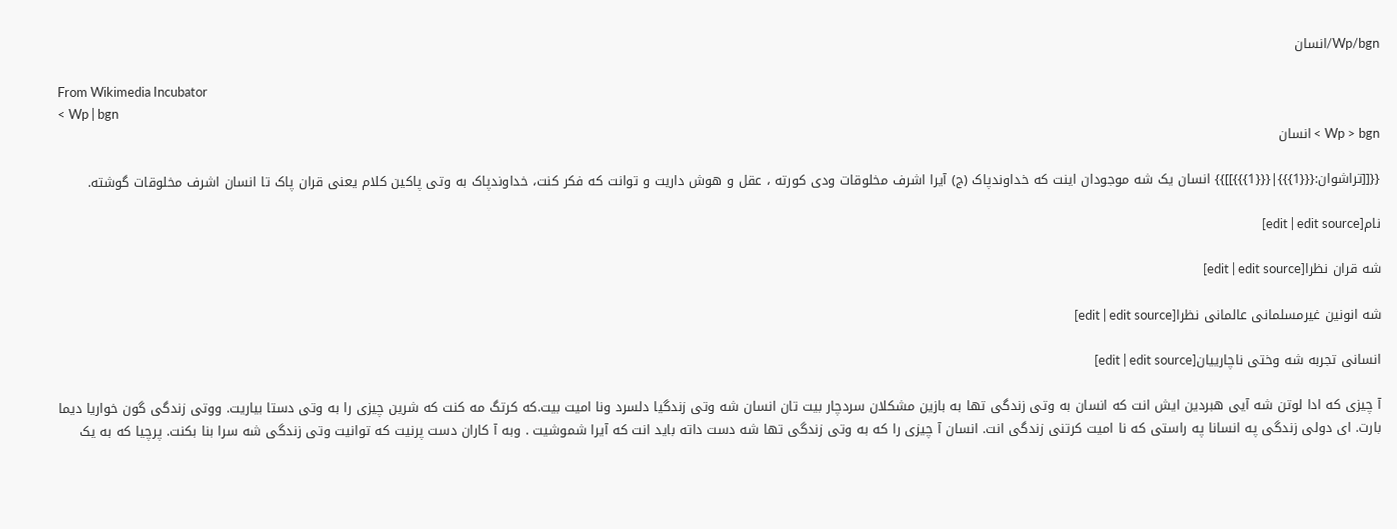Wp/bgn/انسان

From Wikimedia Incubator
< Wp | bgn
Wp > bgn > انسان

{{[[تراشوان:{{{1}}}|{{{1}}}]]}} انسان یک شه موجودان اینت که خداوندپاک (ج) آیرا اشرف مخلوقات ودی کورته ، عقل و هوش داریت و توانت که فکر کنت، خداوندپاک به وتی پاکین کلام یعنی قران پاک تا انسان اشرف مخلوقات گوشته.

نام[edit | edit source]

شه قران نظرا[edit | edit source]

شه انونین غیرمسلمانی عالمانی نظرا[edit | edit source]

انسانی تجربه شه وختی ناچارییان[edit | edit source]

آ چیزی که ادا لوتن شه آیی هبردین ایش انت که انسان به وتی زندگی تها به بازین مشکلان سردچار بیت تان انسان شه وتی زندگیا دلسرد ونا امیت بیت.که کرتگ مه کنت که شرین چیزی را به وتی دستا بیاریت. ووتی زندگی گون خواریا دیما بارت. ای دولی زندگی په انسانا په راستی که نا امیت کرتنی زندگی انت. انسان آ چیزی را که به وتی زندگی تها شه دست داته باید انت که آیرا شموشیت . وبه آ کاران دست پرنیت که توانیت وتی زندگی شه سرا بنا بکنت. پرچیا که به یک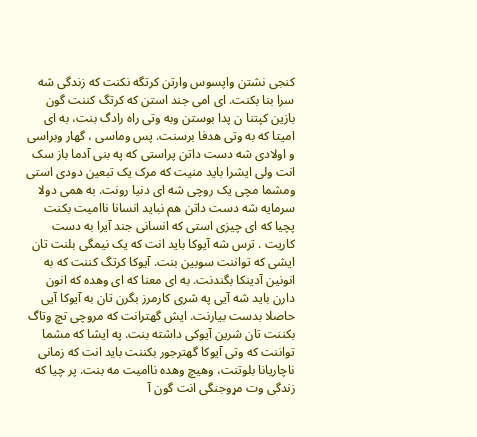کنجی نشتن واپسوس وارتن کرتگه نکنت که زندگی شه سرا بنا بکنت. ای امی جند استن که کرتگ کننت گون بازین کپتنا ن پدا بوستن وبه وتی راه رادگ بنت، به ای امیتا که به وتی هدفا برسنت. پس وماسی ، گهار وبراسی و اولادی شه دست داتن پراستی که په بنی آدما باز سک انت ولی ایشرا باید منیت که مرک یک تبعین دودی استی ومشما مچی یک روچی شه ای دنیا رونت. به همی دولا سرمایه شه دست داتن هم نباید انسانا ناامیت بکنت پچیا که ای چیزی استی که انسانی جند آیرا به دست کاریت . ترس شه آیوکا باید انت که یک نیمگی بلنت تان ایشی که تواننت سوبین بنت. آیوکا کرتگ کننت که به انونین آدینکا بگندنت. به ای معنا که ای وهده که انون دارن باید شه آیی په شری کارمرز بگرن تان به آیوکا آیی حاصلا بدست بیارنت. ایش گهترانت که مروچی تچ وتاگ بکننت تان شرین آیوکی داشته بنت. په ایشا که مشما تواننت که وتی آیوکا گهترجور بکننت باید انت که زمانی ناچاریانا بلوتنت، وهیچ وهده ناامیت مه بنت. پر چیا که زندگی وت مړوجنگی انت گون آ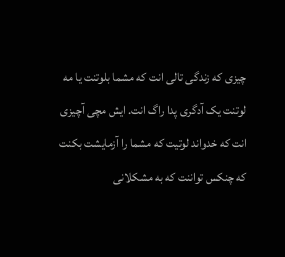چیزی که زندگی تالی انت که مشما بلوتنت یا مه لوتنت یک آدگری پدا راگ انت. ایش مچی آچیزی انت که خدواند لوتیت که مشما را آزمایشت بکنت که چنکس تواننت که به مشکلانی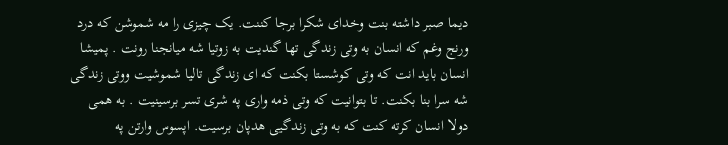دیما صبر داشته بنت وخدای شکرا برجا کننت. یک چیزی را مه شموشن که درد ورنج وغم که انسان به وتی زندگی تها گندیت به زوتیا شه میانجنا رونت . پمیشا انسان باید انت که وتی کوشستا بکنت که ای زندگی تالیا شموشیت ووتی زندگی شه سرا بنا بکنت. تا بتوانیت که وتی ذمه واری په شری تسر برسینیت . به همی دولا انسان کرته کنت که به وتی زندگیی هدپان برسیت. اپسوس وارتن په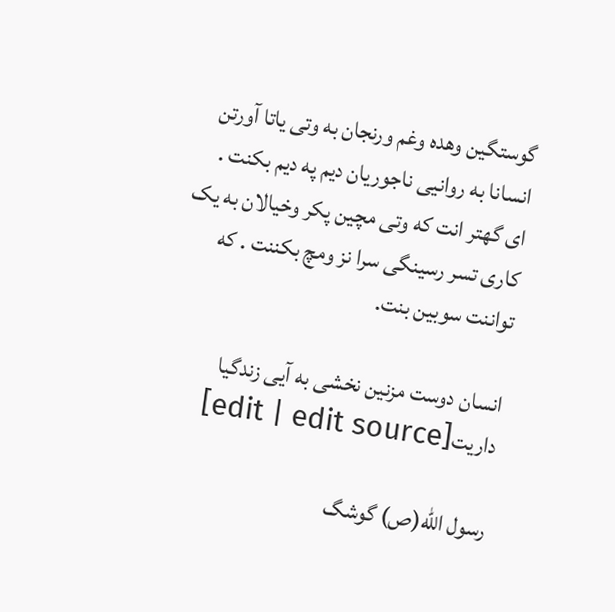گوستگین وهده وغم ورنجان به وتی یاتا آورتن انسانا به روانیی ناجوریان دیم په دیم بکنت . ای گهتر انت که وتی مچین پکر وخیالان به یک کاری تسر رسینگی سرا نز ومچ بکننت . که تواننت سوبین بنت.

انسان دوست مزنین نخشی به آیی زندگیا داریت[edit | edit source]

رسول الله(ص) گوشگ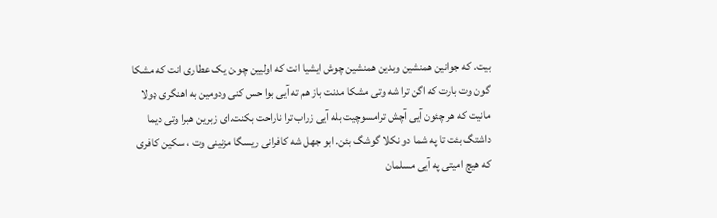بیت. که جوانین همنشین وبدین همنشین چوش ایشیا انت که اولیین چو.ن یک عطاری انت که مشکا گون وت بارت که اگن ترا شه وتی مشکا مدنت باز هم ته آیی بوا حس کنی ودومین به اهنگری ډولا مانیت که هر چئون آیی آچش ترامسوچیت بله آیی زراب ترا ناراحت بکنت.ای زبرین هبرا وتی دیما داشتگ بئت تا په شما دو نکلا گوشگ بئن. ابو جهل شه کافرانی ریسگا مزنینی وت ، سکین کافری که هیچ امیتی په آیی مسلمان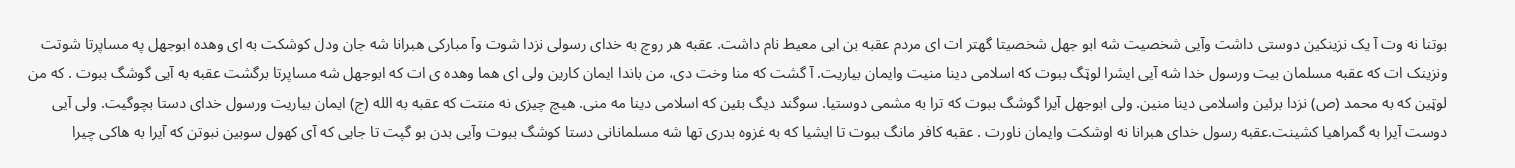بوتنا نه وت آ یک نزینکین دوستی داشت وآیی شخصیت شه ابو جهل شخصیتا گهتر ات ای مردم عقبه بن ابی معیط نام داشت. عقبه هر روچ به خدای رسولی نزدا شوت وآ مبارکی هبرانا شه جان ودل کوشکت به ای وهده ابوجهل په مساپرتا شوتت ونزینک ات که عقبه مسلمان بیت ورسول خدا شه آیی ایشرا لوټگ ببوت که اسلامی دینا منیت وایمان بیاریت. آ گشت که منا وخت دی، من باندا ایمان کارین ولی ای هما وهده ی ات که ابوجهل شه مساپرتا برگشت عقبه به آیی گوشگ ببوت . که من لوټین که به محمد (ص) نزدا برئین واسلامی دینا منین. ولی ابوجهل آیرا گوشگ ببوت که ترا به مشمی دوستیا. سوگند دیگ بئین که اسلامی دینا مه منی. هیچ چیزی نه منتت که عقبه به الله (ج) ایمان بیاریت ورسول خدای دستا بچوگیت. ولی آیی دوست آیرا به گمراهیا کشینت.عقبه رسول خدای هبرانا نه اوشکت وایمان ناورت . عقبه کافر مانگ ببوت تا ایشیا که به غزوه بدری تها شه مسلمانانی دستا کوشگ ببوت وآیی بدن بو گپت تا جایی که آی کهول سوبین نبوتن که آیرا به هاکی چیرا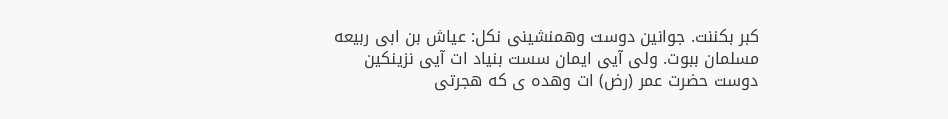کبر بکننت. جوانین دوست وهمنشینی نکل: عیاش بن ابی ربیعه مسلمان ببوت. ولی آیی ایمان سست بنیاد ات آیی نزینکین دوست حضرت عمر (رض) ات وهده ی که هجرتی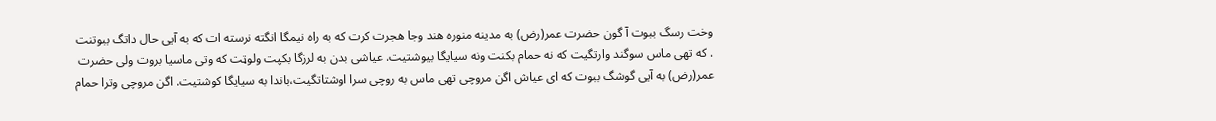وخت رسگ ببوت آ گون حضرت عمر(رض) به مدینه منوره هند وجا هجرت کرت که به راه نیمگا انگته نرسته ات که به آیی حال داتگ ببوتنت . که تهی ماس سوگند وارتگیت که نه حمام بکنت ونه سیایگا بیوشتیت. عیاشی بدن به لرزگا بکپت ولوټت که وتی ماسیا بروت ولی حضرت عمر(رض) به آیی گوشگ ببوت که ای عیاش اگن مروچی تهی ماس به روچی سرا اوشتاتگیت،باندا به سیایگا کوشتیت. اگن مروچی وترا حمام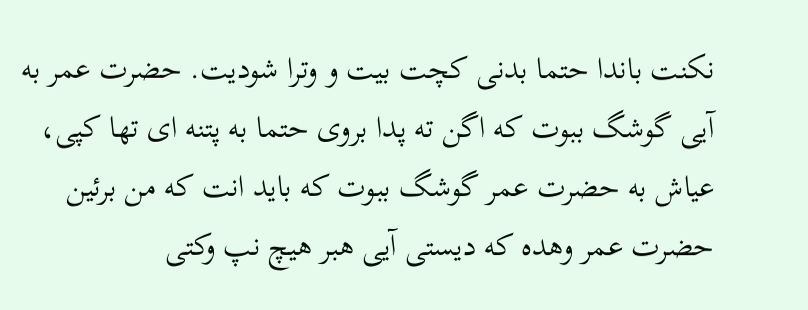نکنت باندا حتما بدنی کچت بیت و وترا شودیت. حضرت عمر به آیی گوشگ ببوت که اگن ته پدا بروی حتما به پتنه ای تها کپی، عیاش به حضرت عمر گوشگ ببوت که باید انت که من برئین حضرت عمر وهده که دیستی آیی هبر هیچ نپ وکتی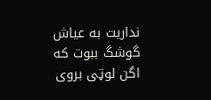نداریت به عیاش گوشگ ببوت که اگن لوټی بروی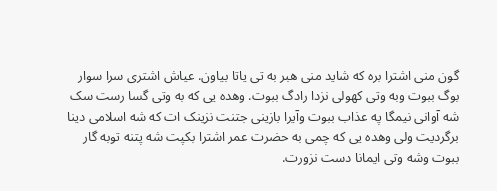گون منی اشترا بره که شاید منی هبر به تی یاتا بیاون. عیاش اشتری سرا سوار بوگ ببوت وبه وتی کهولی نزدا رادگ ببوت. وهده یی که به وتی گسا رست سک شه آوانی نیمگا په عذاب ببوت وآیرا بازینی جتنت نزینک ات که شه اسلامی دینا برگردیت ولی وهده یی که چمی به حضرت عمر اشترا بکپت شه پتنه توبه گار ببوت وشه وتی ایمانا دست نزورت.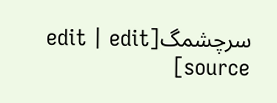سرچشمگ[edit | edit source]